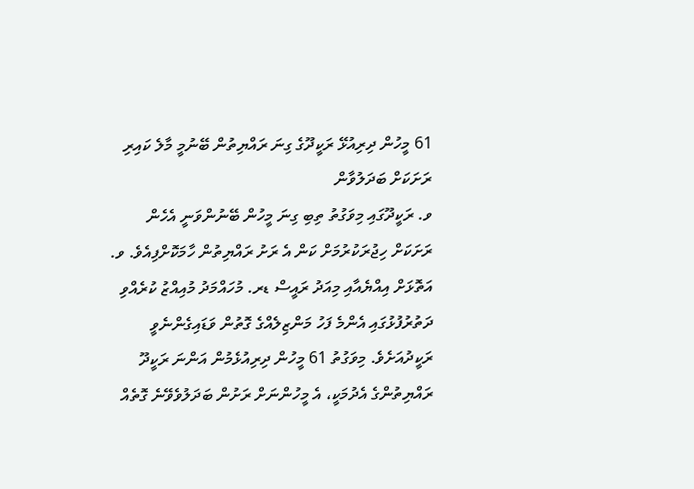61 މީހުން ދިރިއުޅޭ ރަކީދޫގެ ގިނަ ރައްޔިތުން ބޭނުމީ މާލެ ކައިރި ރަށަކަށް ބަދަލުވާން
ވ. ރަކީދޫގައި މިވަގުތު ތިބި ގިނަ މީހުން ބޭނުންވަނީ އެހެން ރަށަކަށް ހިޖުރަކުރުމަށް ކަން އެ ރަށު ރައްޔިތުން ހާމަކޮށްފިއެވެ. ވ. އަތޮޅަށް އިއްޔެއާއި މިއަދު ރައީސް ޑރ. މުހައްމަދު މުއިއްޒު ކުރެއްވި ދަތުރުފުޅުގައި އެންމެ ފަހު މަންޒިލެއްގެ ގޮތުން ވަޑައިގެންނެވީ ރަކީދުއަށެވެ. މިވަގުތު 61 މީހުން ދިރިއުޅެމުން އަންނަ ރަކީދޫ ރައްޔިތުންގެ އެދުމަކީ، އެ މީހުންނަށް ރަށުން ބަދަލުވެވޭނެ ގޮތެއް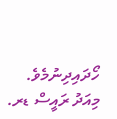ހޯދައިދިނުމެވެ. މިއަދު ރައީސް ޑރ.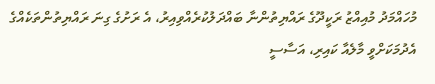މުހައްމަދު މުއިއްޒު ރަކީދޫގެ ރައްޔިތުންނާ ބައްދަލުކުރެއްވިއިރު، އެ ރަށުގެ ގިނަ ރައްޔިތުންތަކެއްގެ އެދުމަކަށްވީ މާލެއާ ކައިރި، އަސާސީ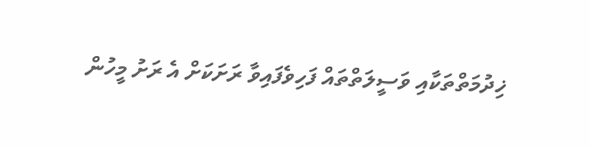ޚިދުމަތްތަކާއި ވަސީލަތްތައް ފަހިވެފައިވާ ރަށަކަށް އެ ރަށު މީހުން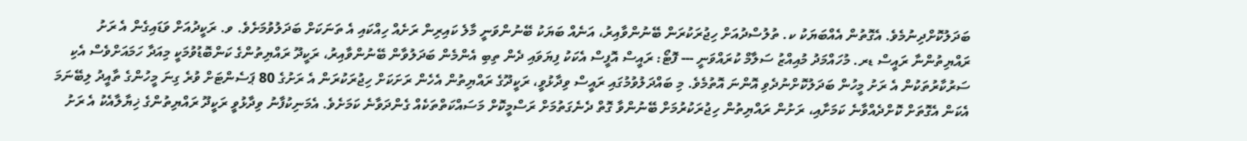ބަދަލުކޮށްދިނުމެވެ. އެގޮތުން އެއްބަޔަކު ކ. ތުލުސްދުއަށް ހިޖުރަކުރަން ބޭނުންވާއިރު، އަނެއް ބަޔަކު ބޭނުންވަނީ މާލެ ކައިރިން ރަށެއް ހިއްކައި އެ ތަނަކަށް ބަދަލުވުމަށެވެ. ވ. ރަކީދުއަށް ވަޑައިގެން އެ ރަށު ރައްޔިތުންނާ ރައީސް ޑރ. މުހައްމަދު މުއިއްޒު ސަލާމް ކުރައްވަނީ --- ފޮޓޯ: ރައީސް އޮފީސް އެކަކު ފިޔަވައި ދެން ތިބި އެންމެން ބަދަލުވާން ބޭނުންވާއިރު، ރަކީދޫ ރައްޔިތުންގެ ކަންބޮޑުވުމަކީ މިއަދާ ހަމައަށްވެސް އެކި ސަރުކާރުތަކުން އެ ރަށު މީހުން ބަދަލުކޮށްނުދެވި އޮންނަ އޮތުމެވެ. މި ބައްދަލުވުމުގައި ރައީސް ވިދާޅުވީ، ރަކީދޫގެ ރައްޔިތުން އެހެން ރަށަކަށް ހިޖުރަކުރަން އެ ރަށުގެ 80 ޕަސެންޓަށް ވުރެ ގިނަ މީހުންގެ ތާއީދު ލިބޭނަމަ އެކަން އެގޮތަށް ކޮށްދެއްވާނެ ކަމަށާއި، ރަށުން ރައްޔިތުން ހިޖުރަކުރުމަށް ބޭނުންވާ ގޮތް ދެނެގަތުމަށް ރަސްމީކޮށް މަސައްކަތްތަކެއް ގެންދަވާނެ ކަމަށެވެ. އެމަނިކުފާނު ވިދާޅުވީ ރަކީދޫ ރައްޔިތުންގެ ޚިޔާލާއެކު އެ ރަށު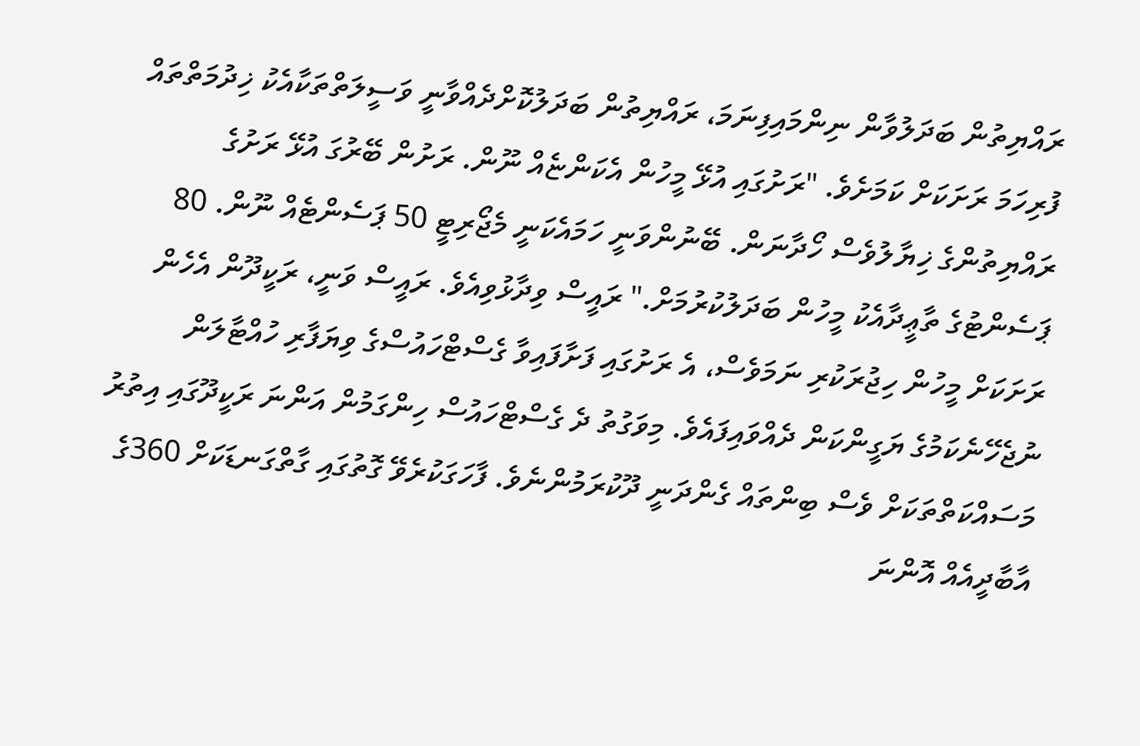ރައްޔިތުން ބަދަލުވާން ނިންމައިފިނަމަ، ރައްޔިތުން ބަދަލުކޮށްދެއްވާނީ ވަސީލަތްތަކާއެކު ޚިދުމަތްތައް ފުރިހަމަ ރަށަކަށް ކަމަށެވެ. "ރަށުގައި އުޅޭ މީހުން އެކަންޏެއް ނޫން. ރަށުން ބޭރުގަ އުޅޭ ރަށުގެ ރައްޔިތުންގެ ޚިޔާލުވެސް ހޯދާނަން. ބޭނުންވަނީ ހަމައެކަނީ މެޖޯރިޓީ 50 ޕަސެންޓެއް ނޫން. 80 ޕަސެންޓުގެ ތާޢީދާއެކު މީހުން ބަދަލުކުރުމަށް." ރައީސް ވިދާޅުވިއެވެ. ރައީސް ވަނީ، ރަކީދޫން އެހެން ރަށަކަށް މީހުން ހިޖުރަކުރި ނަމަވެސް، އެ ރަށުގައި ފަށާފައިވާ ގެސްޓްހައުސްގެ ވިޔަފާރި ހުއްޓާލަން ނުޖެހޭނެކަމުގެ ޔަގީންކަން ދެއްވައިފައެވެ. މިވަގުތު ދެ ގެސްޓްހައުސް ހިންގަމުން އަންނަ ރަކީދޫގައި އިތުރު މަސައްކަތްތަކަށް ވެސް ބިންތައް ގެންދަނީ ދޫކުރަމުންނެވެ. ފާހަގަކުރެވޭ ގޮތުގައި ގާތްގަނޑަކަށް 360ގެ އާބާދީއެއް އޮންނަ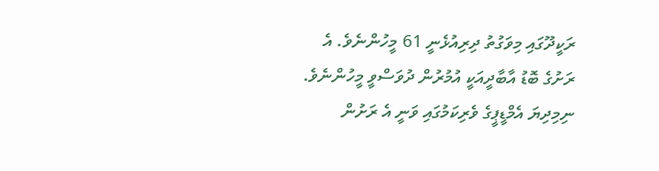ރަކީދޫގައި މިވަގުތު ދިރިއުޅެނީ 61 މީހުންނެވެ. އެ ރަށުގެ ބޮޑު އާބާދީއަކީ އުމުރުން ދުވަސްވީ މީހުންނެވެ. ނިމިދިޔަ އެމްޑީޕީގެ ވެރިކަމުގައި ވަނީ އެ ރަށުން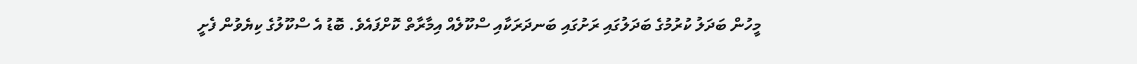މީހުން ބަދަލު ކުރުމުގެ ބަދަލުގައި ރަށުގައި ބަނދަރަކާއި ސްކޫލެއް އިމާރާތް ކޮށްފައެވެ. ބޮޑު އެ ސްކޫލުގެ ކިޔެވުން ފެށީ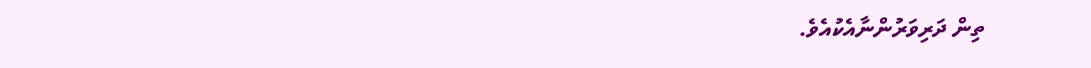ތިން ދަރިވަރުންނާއެކުއެވެ.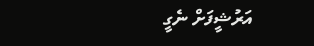އަރުޝީފަށް ނެގީ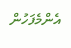އެންމެފަހުން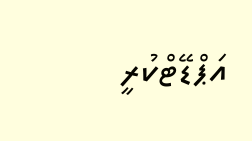އަޕްޑޭޓްކުރީ